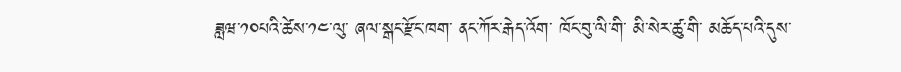ཟླཝ་༡༠པའི་ཚེས་༡༤་ལུ་ ཞལ་སྒང་རྫོང་ཁག་ ནང་ཀོར་རྒེད་འོག་ ཁོང་བུ་ལི་གི་ མི་སེར་ཚུ་གི་ མཆོད་པའི་དུས་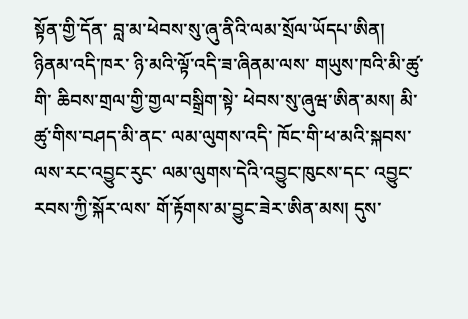སྟོན་གྱི་དོན་ བླ་མ་ཕེབས་སུ་ཞུ་ནིའི་ལམ་སྲོལ་ཡོདཔ་ཨིན། ཉིནམ་འདི་ཁར་ ཉི་མའི་ལྟོ་འདི་ཟ་ཞིནམ་ལས་ གཡུས་ཁའི་མི་ཚུ་གི་ ཆིབས་གྲལ་གྱི་གྱལ་བསྒྲིག་སྟེ་ ཕེབས་སུ་ཞུཝ་ཨིན་མས། མི་ཚུ་གིས་བཤད་མི་ནང་ ལམ་ལུགས་འདི་ ཁོང་གི་ཕ་མའི་སྐབས་ལས་རང་འབྱུང་རུང་ ལམ་ལུགས་དེའི་འབྱུང་ཁུངས་དང་ འབྱུང་རབས་ཀྱི་སྐོར་ལས་ གོ་རྟོགས་མ་བྱུང་ཟེར་ཨིན་མས། དུས་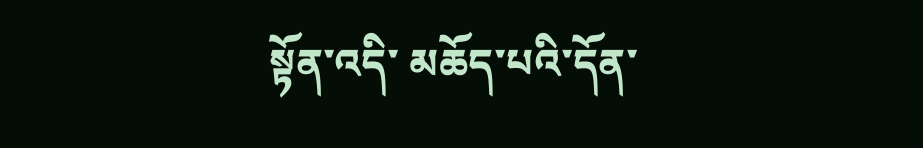སྟོན་འདི་ མཆོད་པའི་དོན་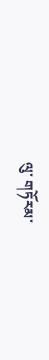ལུ་ གཏོརམ་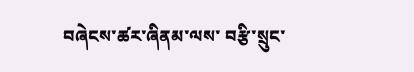བཞེངས་ཚར་ཞིནམ་ལས་ བརྩི་སྲུང་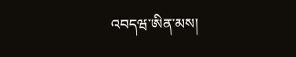འབདཝ་ཨིན་མས།